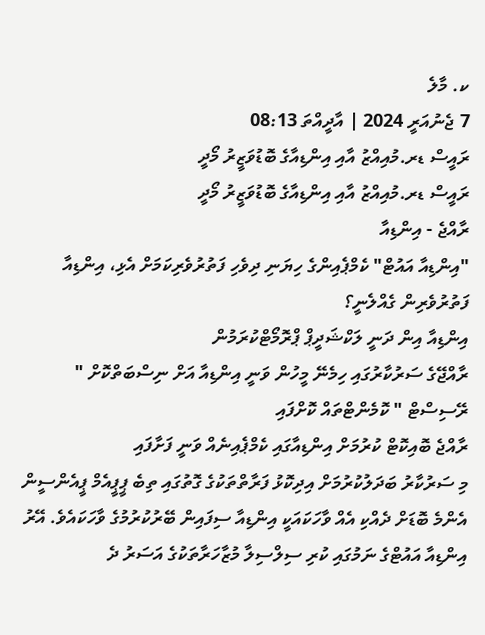ކ. މާލެ
7 ޖެނުއަރީ 2024 | އާދީއްތަ 08:13
ރައީސް ޑރ.މުއިއްޒު އާއި އިންޑިއާގެ ބޮޑުވަޒީރު މޯދީ
ރައީސް ޑރ.މުއިއްޒު އާއި އިންޑިއާގެ ބޮޑުވަޒީރު މޯދީ
ރާއްޖެ - އިންޑިއާ
"އިންޑިއާ އައުޓް" ކެމްޕެއިންގެ ހިޔަނި ދިވެހި ފަތުރުވެރިކަމަށް އެޅި، އިންޑިއާ ފަތުރުވެރިން ގެއްލެނީ؟
އިންޑިއާ އިން ދަނީ ލަކްޝަދީޕް ޕްރޮމޯޓްކުރަމުން
ރާއްޖޭގެ ސަރުކާރުގައި ހިމެނޭ މީހުން ވަނީ އިންޑިއާ އަށް ނިސްބަތްކޮށް " ރޭސިސްޓް " ކޮމެންޓްތައް ކޮށްފައި
ރާއްޖެ ބޮއިކޮޓް ކުރުމަށް އިންޑިއާގައި ކެމްޕެއިނެއް ވަނީ ފަށާފައި
މި ސަރުކާރު ބަދަލުކުރުމަށް އިދިކޮޅު ފަރާތްތަކުގެ ގޮތުގައި ތިބެ ޕީޕީއެމް ޕީއެންސީން އެންމެ ބޮޑަށް ދެއްކި އެއް ވާހަކައަކީ އިންޑިއާ ސިފައިން ބޭރުކުރުމުގެ ވާހަކައެވެ. އޭރު އިންޑިއާ އައުޓްގެ ނަމުގައި ކުރި ސިލްސިލާ މުޒާހަރާތަކުގެ އަސަރު ދެ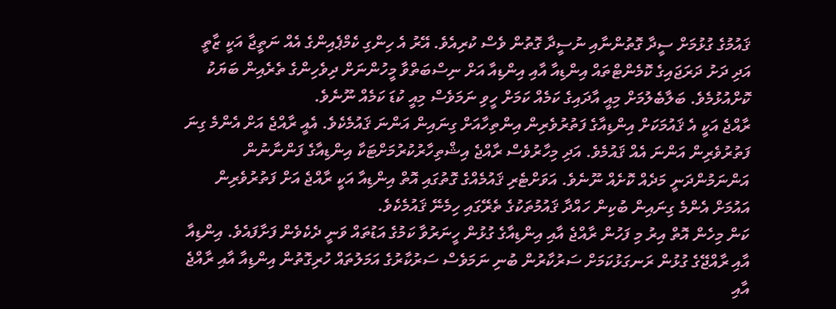ޤައުމުގެ ގުޅުމަށް ސީދާ ގޮތުންނާއި ނުސީދާ ގޮތުން ވެސް ކުރިއެވެ. އޭރު އެ ހިންގި ކެމްޕެއިންގެ އެއް ނަތީޖާ އަކީ ޒާތީ އަދި ދަށު ދަރަޖައިގެ ކޮމެންޓްތައް އިންޑިއާ އާއި އިންޑިއާ އަށް ނިސްބަތްވާ މީހުންނަށް ދިވެހިންގެ ތެރެއިން ބަޔަކު ކޮށްއުޅުމެވެ. ބަލާބެލުމަށް މިއީ އާދައިގެ ކަމެއް ކަމަށް ހީވި ނަމަވެސް މިއީ ކުޑަ ކަމެއް ނޫނެވެ.
ރާއްޖެ އަކީ އެ ޤައުމަކަށް އިންޑިއާގެ ފަތުރުވެރިން އިންތިހާއަށް ގިނައިން އަންނަ ޤައުމެކެވެ. އެއީ ރާއްޖެ އަށް އެންމެ ގިނަ ފަތުރުވެރިން އަންނަ އެއް ޤައުމެވެ. އަދި މިހާރުވެސް ރާއްޖެ އިޝްތިހާރުކުރުމަށްޓަކާ އިންޑިއާގެ ފަންނާނުން އަންނަމުންދަނީ މަދެއް ކޮށެއް ނޫނެވެ. އަވަށްޓެރި ޤައުމެއްގެ ގޮތުގައި އޮތް އިންޑިއާ އަކީ ރާއްޖެ އަށް ފަތުރުވެރިން އައުމަށް އެންމެ ގިނައިން ބުކިން ހައްދާ ޤައުމުތަކުގެ ތެރޭގައި ހިމެނޭ ޤައުމެކެވެ.
ކަން މިހެން އޮތް އިރު މި ފަހުން ރާއްޖެ އާއި އިންޑިއާގެ ގުޅުން ހީނަރުވާ ކަމުގެ އަޑުތައް ވަނީ ދެކެވެން ފަށާފައެވެ. އިންޑިއާ އާއި ރާއްޖޭގެ ގުޅުން ރަނގަޅުކަމަށް ސަރުކާރުން ބުނި ނަމަވެސް ސަރުކާރުގެ އަމަލުތައް ހުރިގޮތުން އިންޑިއާ އާއި ރާއްޖެ އާއި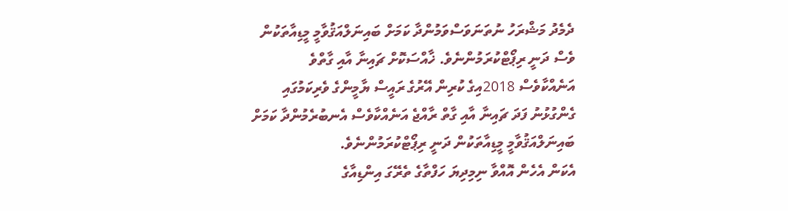ދެމެދު މަޝްރަހު ނުތަނަވަސްވަމުންދާ ކަމަށް ބައިނަލްއަޤުވާމީ މީޑިއާތަކުން ވެސް ދަނީ ރިޕޯޓްކުރަމުންނެވެ. ޚާއްސަކޮށް ޗައިނާ އާއި ގާތްވެ އަނެއްކާވެސް 2018އިގެ ކުރިން އޭރުގެ ރައީސް ޔާމީންގެ ވެރިކަމުގައި ގެންގުޅުނު ފަދަ ޗައިނާ އާއި ގާތް ރާއްޖެ އަނެއްކާވެސް އެނބުރެމުންދާ ކަމަށް ބައިނަލްއަޤުވާމީ މީޑިއާތަކުން ދަނީ ރިޕޯޓްކުރަމުންނެވެ.
އެކަން އެހެން އޮއްވާ ނިމިދިޔަ ހަފްތާގެ ތެރޭގަ އިންޑިއާގެ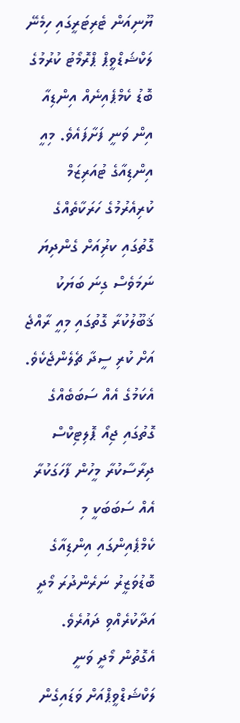ޔޫނިއަން ޓެރިޓަރީގައި ހިމެނޭ ލަކްޝަޑްވީޕް ޕްރޮމޯޓު ކުރުމުގެ ބޮޑު ކެމްޕެއިނެއް އިންޑިއާ އިން ވަނީ ފަށާފައެވެ. މިއީ އިންޑިއާގެ ޓުއަރިޒަމް ކުރިއެރުމުގެ ހަރަކާތެއްގެ ގޮތުގައި ކރުިއަށް ގެންދިޔަ ނަމަވެސް ގިނަ ބަޔަކު ޤަބޫލުކުރާ ގޮތުގައި މިއީ ރާއްޖެ އަށް ކުރި ސީދާ ޗެލެންޖެކެވެ.
އެކަމުގެ އެއް ސަބަބެއްގެ ގޮތުގައި ޖިއޯ ޕޮލިޓިކްސް ދިރާސާކުރާ މީހުން ފާހަގަކުރާ އެއް ސަބަބަކީ މި ކެމްޕެއިންގައި އިންޑިއާގެ ބޮޑުވަޒީރު ނަރެންދުރަ މޯދީ އަދާކުރެއްވި ދައުރެވެ. އެގޮތުން މޯދީ ވަނީ ލަކްޝަޑްވީޕްއަށް ވަޑައިގެން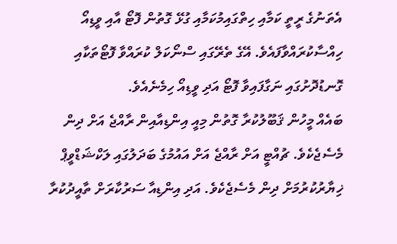އެތަނުގެ ރީތީ ކަމާއި ހިތްގައިމުކަމާއި ގުޅޭ ގޮތުން ފޮޓޯ އާއި ވީޑިއޯ ހިއްސާކުރައްވާފައެވެ. އޭގެ ތެރޭގައި ސްނޯކަލް ކުރައްވާ ފޮޓޯތަކާއި ގޮނޑުދޮށުގައި ނަގާފައިވާ ފޮޓޯ އަދި ވީޑިއޯ ހިމެނެއެވެ.
ބައެއް މީހުން ޤަބޫލުކުރާ ގޮތުން މިއީ އިންޑިއާއިން ރާއްޖެ އަށް ދިން މެސެޖެކެވެ. ޗުއްޓީ އަށް ރާއްޖެ އަށް އައުމުގެ ބަދަލުގައި ލަކްޝަޑްވީޕް ޚިޔާރުކުރުމަށް ދިން މެސެޖެކެވެ. އަދި އިންޑިއާ ސަރުކާރަށް ތާއީދުކުރާ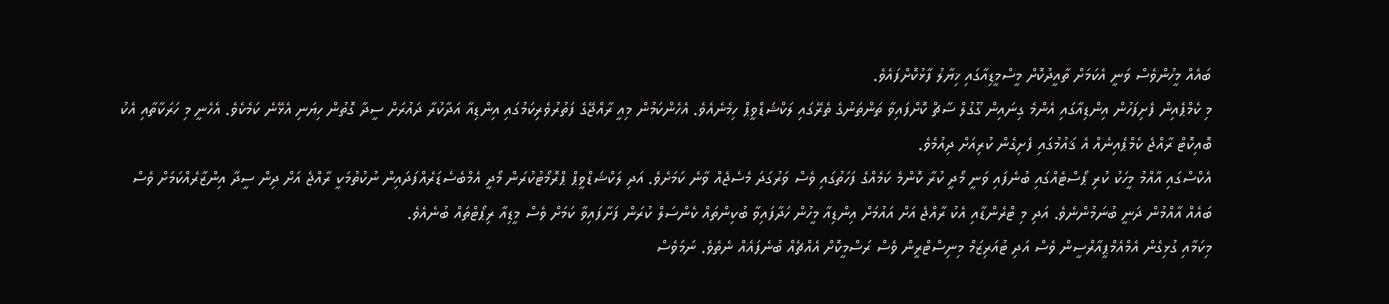ބައެއް މީހުންވެސް ވަނީ އެކަމަށް ތާއީދުކޮށް މީސްމީޑިއާގައި ޚިޔާލު ފާޅުކޮށްފައެވެ.
މި ކެމްޕެއިން ފެށިފަހުން އިންޑިއާގައި އެންމެ ގިނައިން ގޫގުލް ސާޗް ކޮށްފައިވާ ތަންތަނުގެ ތެރޭގައި ލަކްޝަޑްވީޕް ހިމެނެއެވެ. އެހެންކަމުން މިއީ ރާއްޖޭގެ ފަތުރުވެރިކަމުގައި އިންޑިއާ އަދާކުރާ ދައުރަށް ސީދާ ގޮތުން ހިޔަނި އެޅޭނެ ކަމެކެވެ. އެހެނީ މި ހަރަކާތާއި އެކު ބޮއިކޮޓް ރާއްޖެ ކެމްޕެއިނެއް އެ ޤައުމުގައި ފެށިގެން ކުރިއަށް ދިއުމެވެ.
އެކްސްގައި އާއްމު މީހަކު ކުރި ޕޯސްޓެއްގައި ބުނެފައި ވަނީ މޯދީ ކުރާ ކޮންމެ ކަމެއްގެ ފަހަތުގައި ވެސް ވަރުގަދަ މެސެޖެއް ވާނެ ކަމަށެވެ. އަދި ލަކްޝަޑްވީޕް ޕްރޮމޯޓުކުރަން މޯދީ އެމްބެސެޑަރެއްފަދައިން ނުކުތުމަކީ ރާއްޖެ އަށް ދިން ސީދާ އިންޒާރެއްކަމަށް ވެސް ބައެއް އާއްމުން ދަނީ ބުނަމުންނެވެ. އަދި މި ޓްރެންޑާއި އެކު ރާއްޖެ އަށް އައުމަށް އިންޑިއާ މީހުން ހަދާފައިވާ ބުކިންތައް ކެންސަލް ކުރަން ފަށާފައިވާ ކަމަށް ވެސް މީޑިއާ ރިޕޯޓްތައް ބުނެއެވެ.
މިކަމާއި ގުޅިގެން އެމްއެމްޕީއާރްސީން ވެސް އަދި ޓުއަރިޒަމް މިނިސްޓްރީން ވެސް ރަސްމީކޮށް އެއްޗެއް ބުނެފައެއް ނެތެވެ. ނަމަވެސް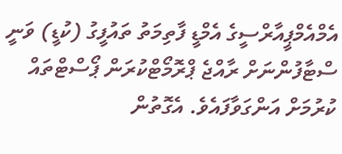އެމްއެމްޕީއާރްސީގެ އެމްޑީ ފާތިމަތު ތައުފީގު (ކުޑީ) ވަނީ ސްޓާފުންނަށް ރާއްޖެ ޕްރޮމޯޓްކުރަން ޕޯސްޓްތައް ކުރުމަށް އަންގަވާފައެވެ. އެގޮތުން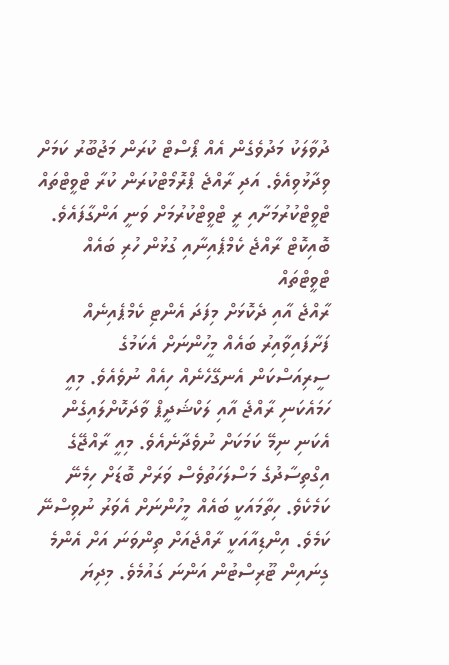ދުވާލަކު މަދުވެގެން އެއް ޕޯސްޓް ކުރަން މަޖުބޫރު ކަމަށް ވިދާޅުވިއެވެ. އަދި ރާއްޖެ ޕްރޮމޯޓްކުރަން ކުރާ ޓްވީޓްތައް ޓްވީޓްކުރުމަށާއި ރީ ޓްވީޓްކުރުމަށް ވަނީ އަންގާފައެވެ.
ބޮއިކޮޓް ރާއްޖެ ކެމްޕެއިނާއި ގުޅުން ހުރި ބައެއް ޓްވީޓްތައް
ރާއްޖެ އާއި ދެކޮޅަށް މިފަދަ އެންޓި ކެމްޕެއިނެއް ފަށާފައިވާއިރު ބައެއް މީހުންނަށް އެކަމުގެ ސީރިއަސްކަން އެނގޭހެނެއް ހިއެއް ނުވެއެވެ. މިއީ ހަމައެކަނި ރާއްޖެ އާއި ލަކްޝަދީޕް ވާދަކޮށްލައިގެން އެކަނި ނިމޭ ކަމަކަށް ނުވެދާނެއެވެ. މިއީ ރާއްޖޭގެ އިގްތިސާދުގެ މަސްލަހަތުވެސް ވަރަށް ބޮޑަށް ހިމެނޭ ކަމެކެވެ. ހިތާމައަކީ ބައެއް މީހުންނަށް އެވަރު ނުވިސްނޭ ކަމެވެ. އިންޑިއާއަކީ ރާއްޖެއަށް ތިންވަނަ އަށް އެންމެ ގިނައިން ޓޫރިސްޓުން އަންނަ ގައުމެވެ. މިދިޔަ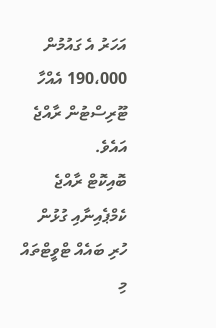އަހަރު އެ ގައުމުން 190،000 އެއްހާ ޓޫރިސްޓުން ރާއްޖެ އައެވެ.
ބޮއިކޮޓް ރާއްޖެ ކެމްޕެއިނާއި ގުޅުން ހުރި ބައެއް ޓްވީޓްތައް
މި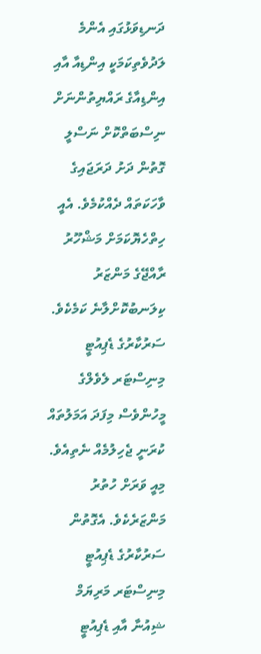ދަނޑިވަޅުގައި އެންމެ ލަދުވެތިކަމަކީ އިންޑިއާ އާއި އިންޑިއާގެ ރައްޔިތުންނަށް ނިސްބަތްކޮށް ނަސްލީ ގޮތުން ދަށު ދަރަޖައިގެ ވާހަކަތައް ދެއްކުމެވެ. އެއީ ހިތްހެޔޮކަމަށް މަޝްހޫރު ރާއްޖޭގެ މަންޒަރު ކިލަނބުކޮށްލާނެ ކަމެކެވެ. ސަރުކާރުގެ ޑެޕިއުޓީ މިނިސްޓަރ ލެވެލްގެ މީހުންވެސް މިފަދަ އަމަލުތައް ކުރަނީ ޖެހިލުމެއް ނެތިއެވެ. މިއީ ވަރަށް ހުތުރު މަންޒަރެކެވެ. އެގޮތުން ސަރުކާރުގެ ޑެޕިއުޓީ މިނިސްޓަރ މަރިޔަމް ޝިއުނާ އާއި ޑެޕިއުޓީ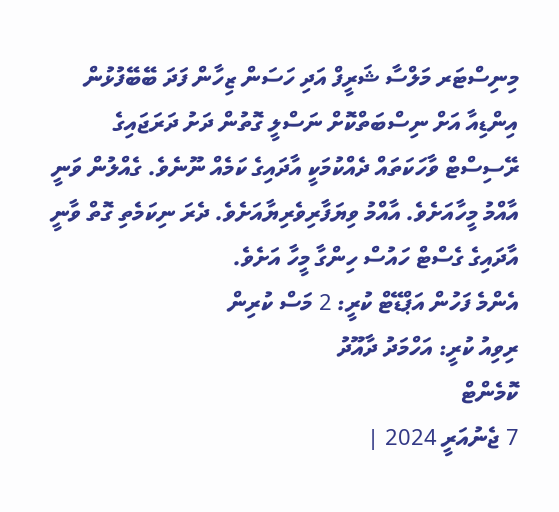މިނިސްޓަރ މަލްސާ ޝަރީފް އަދި ހަސަން ޒިހާން ފަދަ ބޭބޭފުޅުން އިންޑިއާ އަށް ނިސްބަތްކޮށް ނަސްލީ ގޮތުން ދަށު ދަރަޖައިގެ ރޭސިސްޓް ވާހަކަތައް ދެއްކުމަކީ އާދައިގެ ކަމެއް ނޫނެވެ. ގެއްލުން ވަނީ އާއްމު މީހާއަށެވެ. އާއްމު ވިޔަފާރިވެރިޔާއަށެވެ. ދެރަ ނިކަމެތި ގޮތް ވާނީ އާދައިގެ ގެސްޓް ހައުސް ހިންގާ މީހާ އަށެވެ.
އެންމެ ފަހުން އަޕްޑޭޓް ކުރީ: 2 މަސް ކުރިން
ރިވިއު ކުރީ: އަހްމަދު ދާއޫދު
ކޮމެންޓް
7 ޖެނުއަރީ 2024 |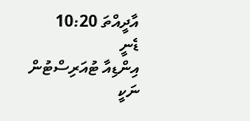އާދީއްތަ 10:20
ޑެނީ
އިންޑިއާ ޓުއަރިސްޓުން ނަކީ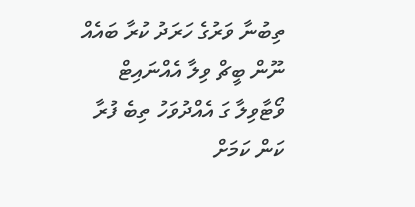ތިބުނާ ވަރުގެ ހަރަދު ކުރާ ބައެއް ނޫން ބީޗް ވިލާ އެއްނައިޓް ވޯޓާވިލާ ގަ އެއްދުވަހު ތިބެ ފުރާ ކަން ކަމަށް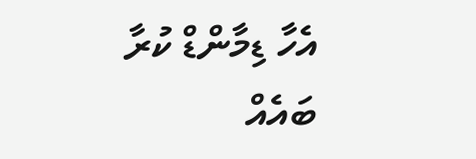އެހާ ޑިމާންޑް ކުރާ ބައެއް